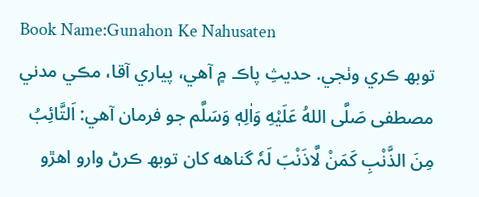Book Name:Gunahon Ke Nahusaten
توبھ ڪري وٺجي. حديثِ پاڪ ۾ آهي، پياري آقا، مڪي مدني مصطفی صَلَّى اللهُ عَلَيْهِ وَاٰلِهٖ وَسَلَّم جو فرمان آهي: اَلتَّائِبُ مِنَ الذَّنْبِ کَمَنْ لَّاذَنْبَ لَہٗ گناهه کان توبھ ڪرڻ وارو اهڙو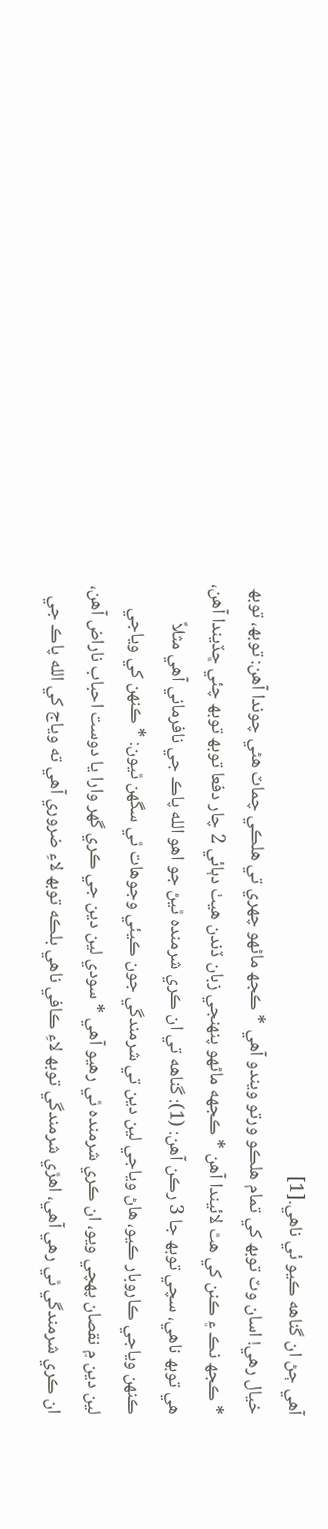آهي ڄڻ ان گناهه ڪيو ئي ناهي.[1]
خيال رهي! اسان وٽ توبھ کي تمام هلڪو ورتو ويندو آهي * ڪجھ ماڻهو چهري تي هلڪي چماٽ هڻي چوندا آهن: توبھ، توبھ * ڪجھ نڪ ۽ ڪنن کي هٿ لائيندا آهن * ڪجهه ماڻهو پنهنجي زبان ڏندن هيٺ دٻائي 2 چار دفعا توبھ توبھ چئي ڇڏيندا آهن، هي توبھ ناهي، سچي توبھ جا 3 رڪن آهن: (1): گناهه تي ان ڪري شرمنده ٿيڻ جو اهو الله پاڪ جي نافرماني آهي مثلاً ڪنهن وياجي ڪاروبار ڪيو، هاڻ وياجي لين دين تي شرمندگي جون ڪيئي وجوهات ٿي سگهن ٿيون: * ڪنهن کي وياجي لين دين ۾ نقصان پهچي ويو، ان ڪري شرمنده ٿي رهيو آهي * سودي لين دين جي ڪري گهر وارا يا دوست احباب ناراض آهن، ان ڪري شرمندگي ٿي رهي آهي، اهڙي شرمندگي توبھ لاءِ ڪافي ناهي بلڪه توبھ لاءِ ضروري آهي ته وياج کي الله پاڪ جي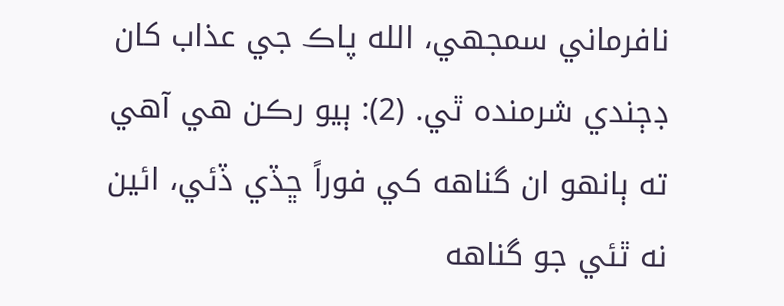نافرماني سمجهي، الله پاڪ جي عذاب کان ڊڄندي شرمنده ٿي. (2): ٻيو رڪن هي آهي ته ٻانهو ان گناهه کي فوراً ڇڏي ڏئي، ائين نه ٿئي جو گناهه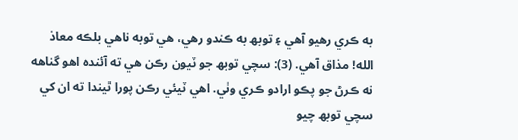به ڪري رهيو آهي ۽ توبھ به ڪندو رهي، هي توبه ناهي بلڪه معاذ الله! مذاق آهي. (3): سچي توبھ جو ٽيون رڪن هي ته آئنده اهو گناهه نه ڪرڻ جو پڪو ارادو ڪري وٺي. اهي ٽيئي رڪن پورا ٿيندا ته ان کي سچي توبھ چيو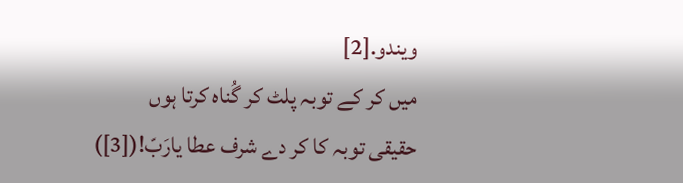ويندو.[2]
میں کر کے توبہ پلٹ کر گُناہ کرتا ہوں
حقیقی توبہ کا کر دے شرف عطا یارَبّ!([3])